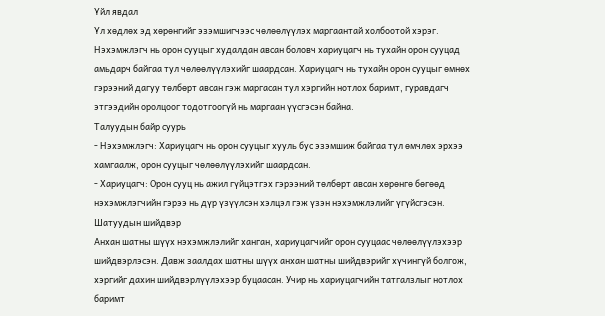Үйл явдал
Үл хөдлөх эд хөрөнгийг эзэмшигчээс чөлөөлүүлэх маргаантай холбоотой хэрэг. Нэхэмжлэгч нь орон сууцыг худалдан авсан боловч хариуцагч нь тухайн орон сууцад амьдарч байгаа тул чөлөөлүүлэхийг шаардсан. Хариуцагч нь тухайн орон сууцыг өмнөх гэрээний дагуу төлбөрт авсан гэж маргасан тул хэргийн нотлох баримт, гуравдагч этгээдийн оролцоог тодотгоогүй нь маргаан үүсгэсэн байна.
Талуудын байр суурь
- Нэхэмжлэгч: Хариуцагч нь орон сууцыг хууль бус эзэмшиж байгаа тул өмчлөх эрхээ хамгаалж, орон сууцыг чөлөөлүүлэхийг шаардсан.
- Хариуцагч: Орон сууц нь ажил гүйцэтгэх гэрээний төлбөрт авсан хөрөнгө бөгөөд нэхэмжлэгчийн гэрээ нь дүр үзүүлсэн хэлцэл гэж үзэн нэхэмжлэлийг үгүйсгэсэн.
Шатуудын шийдвэр
Анхан шатны шүүх нэхэмжлэлийг ханган, хариуцагчийг орон сууцаас чөлөөлүүлэхээр шийдвэрлэсэн. Давж заалдах шатны шүүх анхан шатны шийдвэрийг хүчингүй болгож, хэргийг дахин шийдвэрлүүлэхээр буцаасан. Учир нь хариуцагчийн татгалзлыг нотлох баримт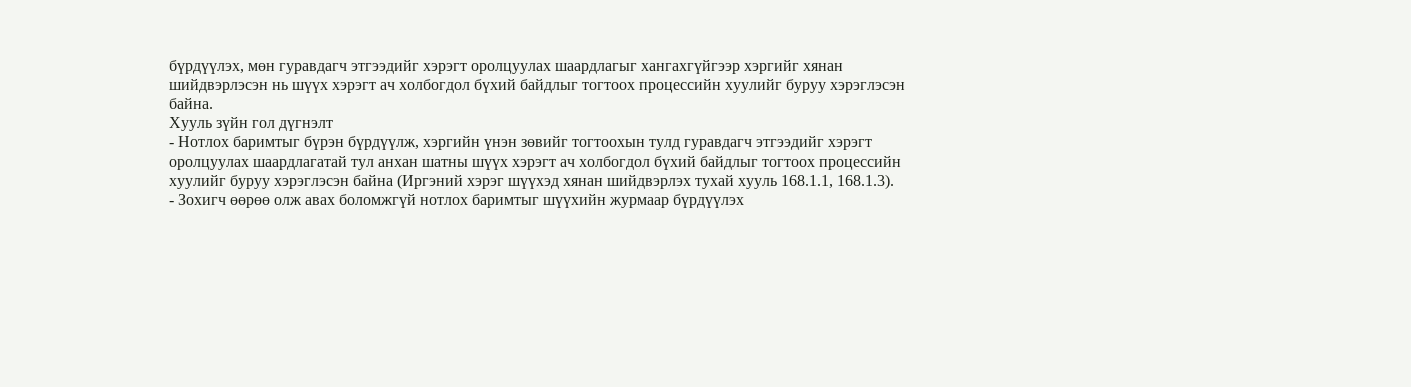бүрдүүлэх, мөн гуравдагч этгээдийг хэрэгт оролцуулах шаардлагыг хангахгүйгээр хэргийг хянан шийдвэрлэсэн нь шүүх хэрэгт ач холбогдол бүхий байдлыг тогтоох процессийн хуулийг буруу хэрэглэсэн байна.
Хууль зүйн гол дүгнэлт
- Нотлох баримтыг бүрэн бүрдүүлж, хэргийн үнэн зөвийг тогтоохын тулд гуравдагч этгээдийг хэрэгт оролцуулах шаардлагатай тул анхан шатны шүүх хэрэгт ач холбогдол бүхий байдлыг тогтоох процессийн хуулийг буруу хэрэглэсэн байна (Иргэний хэрэг шүүхэд хянан шийдвэрлэх тухай хууль 168.1.1, 168.1.3).
- Зохигч өөрөө олж авах боломжгүй нотлох баримтыг шүүхийн журмаар бүрдүүлэх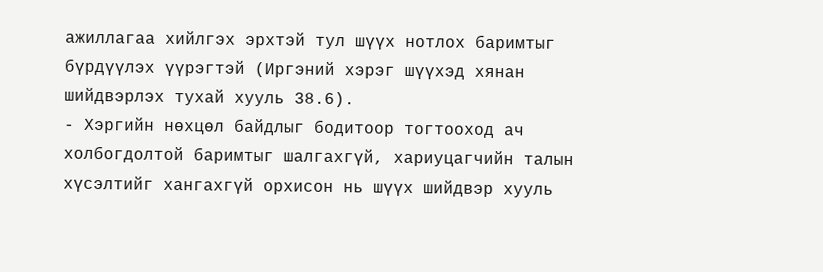ажиллагаа хийлгэх эрхтэй тул шүүх нотлох баримтыг бүрдүүлэх үүрэгтэй (Иргэний хэрэг шүүхэд хянан шийдвэрлэх тухай хууль 38.6).
- Хэргийн нөхцөл байдлыг бодитоор тогтооход ач холбогдолтой баримтыг шалгахгүй, хариуцагчийн талын хүсэлтийг хангахгүй орхисон нь шүүх шийдвэр хууль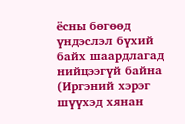ёсны бөгөөд үндэслэл бүхий байх шаардлагад нийцээгүй байна (Иргэний хэрэг шүүхэд хянан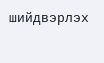шийдвэрлэх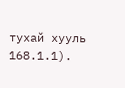тухай хууль 168.1.1).